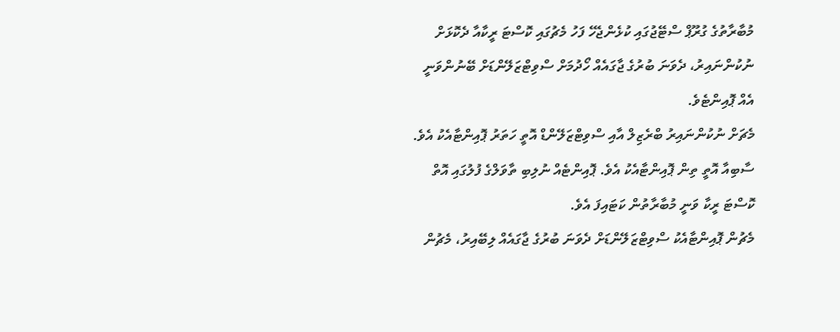މުބާރާތުގެ ގުރޫޕް ސްޓޭޖުގައި ކުޅެންޖެހޭ ފަހު މެޗުގައި ކޮސްޓަ ރީކާއާ ދެކޮޅަށް ނުކުންނައިރު، ދެވަނަ ބުރުގެ ޖާގައެއް ހޯދުމަށް ސްވިޓްޒަލޭންޑަށް ބޭނުންވަނީ އެއް ޕޮއިންޓެވެ.
މެޗަށް ނުކުންނައިރު ބްރެޒިލް އާއި ސްވިޓްޒަލޭންޑް އޮތީ ހަތަރު ޕޮއިންޓާއެކު އެވެ. ސާބިއާ އޮތީ ތިން ޕޮއިންޓާއެކު އެވެ. ޕޮއިންޓެއް ނުލިބި ތާވަލްގެ ފުލުގައި އޮތް ކޮސްޓަ ރީކާ ވަނީ މުބާރާތުން ކަޓައިފަ އެވެ.
މެޗުން ޕޮއިންޓާއެކު ސްވިޓްޒަލޭންޑަށް ދެވަނަ ބުރުގެ ޖާގައެއް ލިބޭއިރު، މެޗުން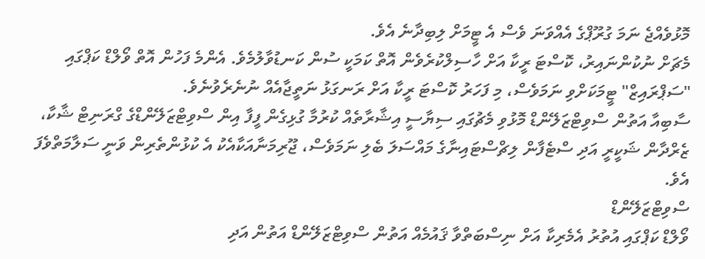މޮޅުވެއްޖެ ނަމަ ގުރޫޕްގެ އެއްވަނަ ވެސް އެ ޓީމަށް ލިބިދާނެ އެވެ.
މެޗަށް ނުކުންނައިރު، ކޮސްޓަ ރީކާ އަށް ހާސިލްކުރެވެން އޮތް ކަމަކީ ސުން ކަނޑުވާލުމެވެ. އެންމެ ފަހުން އޮތް ވޯލްޑް ކަޕްގައި "ސަޕްރައިޒް" ޓީމަކަށްވި ނަމަވެސް، މި ފަހަރު ކޮސްޓަ ރީކާ އަށް ރަނގަޅު ނަތީޖާއެއް ނުނެރެވުނެވެ.
ސާބިއާ އަތުން ސްވިޓްޒަލޭންޑް މޮޅުވި މެޗުގައި ސިޔާސީ އިޝާރާތެއް ކުރުމާ ގުޅިގެން ފީފާ އިން ސްވިޓްޒަލޭންޑްގެ ގްރަނިޓް ޝާކާ، ޒެރްދާން ޝަކީރީ އަދި ސްޓެފާން ލިޗްސްޓައިނާގެ މައްސަލަ ބެލި ނަމަވެސް، ޖޫރިމަނާއަކާއެކު އެ ކުޅުންތެރިން ވަނީ ސަލާމަތްވެފަ އެވެ.
ސްވިޓްޒަލޭންޑް
ވޯލްޑް ކަޕްގައި އުތުރު އެމެރިކާ އަށް ނިސްބަތްވާ ޤައުމެއް އަތުން ސްވިޓްޒަލޭންޑް އަތުން އަދި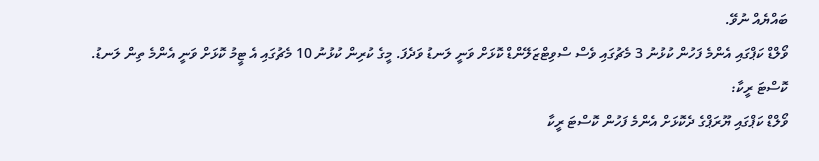ބައްޔެއް ނުވޭ.
ވޯލްޑް ކަޕްގައި އެންމެ ފަހުން ކުޅުނު 3 މެޗުގައި ވެސް ސްވިޓްޒަލޭންޑް ކޮޅަށް ވަނީ ލަނޑު ވަދެފަ. މީގެ ކުރިން ކުޅުނު 10 މެޗުގައި އެ ޓީމު ކޮޅަށް ވަނީ އެންމެ ތިން ލަނޑު.
ކޮސްޓަ ރީކާ:
ވޯލްޑް ކަޕްގައި ޔޫރަޕްގެ ދެކޮޅަށް އެންމެ ފަހުން ކޮސްޓަ ރީކާ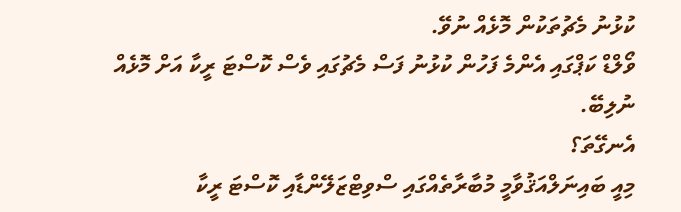ކުޅުނު މެޗުތަކުން މޮޅެއް ނުވޭ.
ވޯލްޑް ކަޕްގައި އެންމެ ފަހުން ކުޅުނު ފަސް މެޗުގައި ވެސް ކޮސްޓަ ރީކާ އަށް މޮޅެއް ނުލިބޭ.
އެނގޭތަ؟
މިއީ ބައިނަލްއަޤުވާމީ މުބާރާތެއްގައި ސްވިޓްޒަލޭންޑާއި ކޮސްޓަ ރީކާ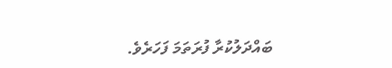ބައްދަލުކުރާ ފުރަތަމަ ފަހަރެވެ.